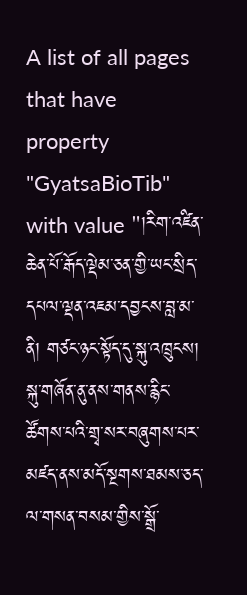A list of all pages that have property "GyatsaBioTib" with value "།རིག་འཛིན་ཆེན་པོ་རྒོད་ལྡེམ་ཅན་གྱི་ཡང་སྲིད་དཔལ་ལྡན་འཇམ་དབྱངས་བླ་མ་ནི། གཙང་ཉང་སྟོད་དུ་སྐུ་འཁྲུངས། སྐུ་གཞོན་ནུ་ནས་གནས་རྙིང་ཚོགས་པའི་གྲྭ་སར་བཞུགས་པར་མཛད་ནས་མདོ་སྔགས་ཐམས་ཅད་ལ་གསན་བསམ་གྱིས་སྒྲོ་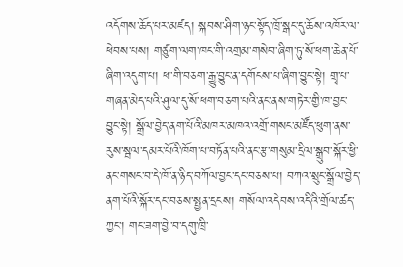འདོགས་ཆོད་པར་མཛད། སྐབས་ཤིག་ཉང་སྟོད་ཁྲོ་སྒང་དུ་ཆོས་འཁོར་ལ་ཕེབས་པས། གཙུག་ལག་ཁང་གི་འགྲམ་གསེབ་ཞིག་ཏུ་སོ་ཕག་ཆེན་པོ་ཞིག་འདུག་པ། ཕ་གི་བཅག་རྒྱུ་བྱུང་ན་དགོངས་པ་ཞིག་བྱུང་སྟེ། གྲྭ་པ་གཞན་མེད་པའི་ཤུལ་དུ་སོ་ཕག་བཅག་པའི་ནང་ནས་གཏེར་གྱི་ཁ་བྱང་བྱུང་སྟེ། སྒྲོལ་བྱེད་ནག་པོའི་མཁར་མཁའ་འགྲོ་གསང་མཛོད་ཕུག་ནས་རུས་སྦལ་དམར་པོའི་ཁོག་པ་བཏོན་པའི་ནང་རྩ་གསུམ་དྲིལ་སྒྲུབ་སྐོར་ཕྱི་ནང་གསང་བ་དེ་ཁོ་ན་ཉིད་བཀོལ་བྱང་དང་བཅས་པ། བཀའ་སྲུང་སྒྲོལ་བྱེད་ནག་པོའི་སྐོར་དང་བཅས་སྤྱན་དྲངས། གསོལ་འདེབས་འདིའི་གྲོལ་ཚད་ཀྱང་། གང་ཟག་བྱེ་བ་དགུ་ཁྲི་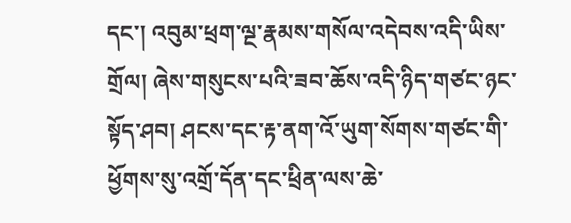དང་། འབུམ་ཕྲག་ལྔ་རྣམས་གསོལ་འདེབས་འདི་ཡིས་གྲོལ། ཞེས་གསུངས་པའི་ཟབ་ཆོས་འདི་ཉིད་གཙང་ཉང་སྟོད་ཤབ། ཤངས་དང་རྟ་ནག་འོ་ཡུག་སོགས་གཙང་གི་ཕྱོགས་སུ་འགྲོ་དོན་དང་ཕྲིན་ལས་ཆེ་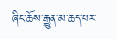ཞིང་ཆོས་རྒྱུན་མ་ཆད་པར་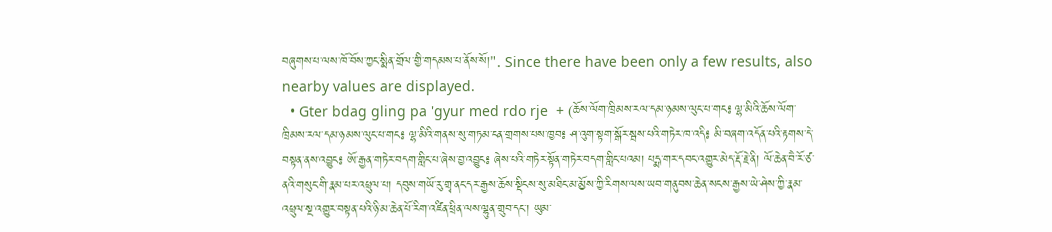བཞུགས་པ་ལས་ཁོ་བོས་ཀྱང་སྨིན་གྲོལ་གྱི་གདམས་པ་ནོས་སོ།". Since there have been only a few results, also nearby values are displayed.
  • Gter bdag gling pa 'gyur med rdo rje  + (ཆོས་ལོག་ཁྲིམས་རལ་དམ་ཉམས་ལུང་པ་གང༔ ལྷ་མིའི་ཆོས་ལོག་ཁྲིམས་རལ་དམ་ཉམས་ལུང་པ་གང༔ ལྷ་མིའི་གནས་སུ་གཏམ་ངན་གྲགས་པས་ཁྱབ༔ ཤ་འུག་སྟག་སྒོར་སྦས་པའི་གཏེར་ཁ་འདི༔ མི་བཞག་འདོན་པའི་རྟགས་དེ་བསྟན་ནས་འབྱུང༔ ཨོ་རྒྱན་གཏེར་བདག་གླིང་པ་ཞེས་བྱ་འབྱུང༔ ཞེས་པའི་གཏེར་སྟོན་གཏེར་བདག་གླིང་པའམ། པདྨ་གར་དབང་འགྱུར་མེད་རྡོ་རྗེ་ནི། ལོ་ཆེན་བཻ་རོ་ཙ་ནའི་གསུང་གི་རྣམ་པར་འཕྲུལ་པ། དབུས་གཡོ་རུ་གྲྭ་ནང་དར་རྒྱས་ཆོས་སྡིངས་སུ་མཐིང་མ་མྱོས་ཀྱི་རིགས་ལས་ཡབ་གནུབས་ཆེན་སངས་རྒྱས་ཡེ་ཤེས་ཀྱི་རྣམ་འཕྲུལ་སྔ་འགྱུར་བསྟན་པའི་ཉི་མ་ཆེན་པོ་རིག་འཛིན་ཕྲིན་ལས་ལྷུན་གྲུབ་དང་། ཡུམ་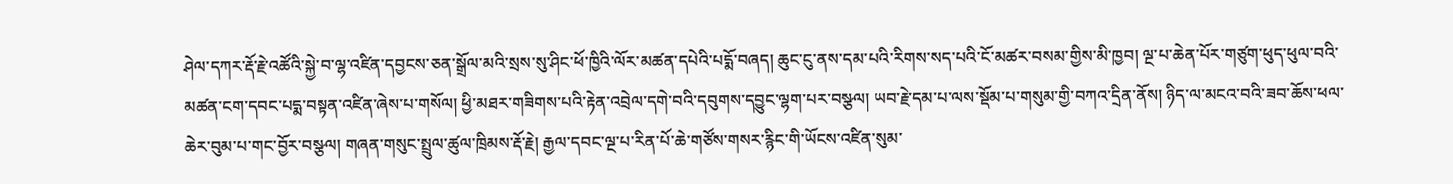ཤེལ་དཀར་རྡོ་རྗེ་འཚོའི་སྐྱེ་བ་ལྷ་འཛིན་དབྱངས་ཅན་སྒྲོལ་མའི་སྲས་སུ་ཤིང་ཕོ་ཁྱིའི་ལོར་མཚན་དཔེའི་པདྨོ་བཞད། ཆུང་ངུ་ནས་དམ་པའི་རིགས་སད་པའི་ངོ་མཚར་བསམ་གྱིས་མི་ཁྱབ། ལྔ་པ་ཆེན་པོར་གཙུག་ཕུད་ཕུལ་བའི་མཚན་ངག་དབང་པདྨ་བསྟན་འཛིན་ཞེས་པ་གསོལ། ཕྱི་མཐར་གཟིགས་པའི་རྟེན་འབྲེལ་དགེ་བའི་དབུགས་དབྱུང་ལྷག་པར་བསྩལ། ཡབ་རྗེ་དམ་པ་ལས་སྡོམ་པ་གསུམ་གྱི་བཀའ་དྲིན་ནོས། ཉིད་ལ་མངའ་བའི་ཟབ་ཆོས་ཕལ་ཆེར་བུམ་པ་གང་བྱོར་བསྩལ། གཞན་གསུང་སྤྲུལ་ཚུལ་ཁྲིམས་རྡོ་རྗེ། རྒྱལ་དབང་ལྔ་པ་རིན་པོ་ཆེ་གཙོས་གསར་རྙིང་གི་ཡོངས་འཛིན་སུམ་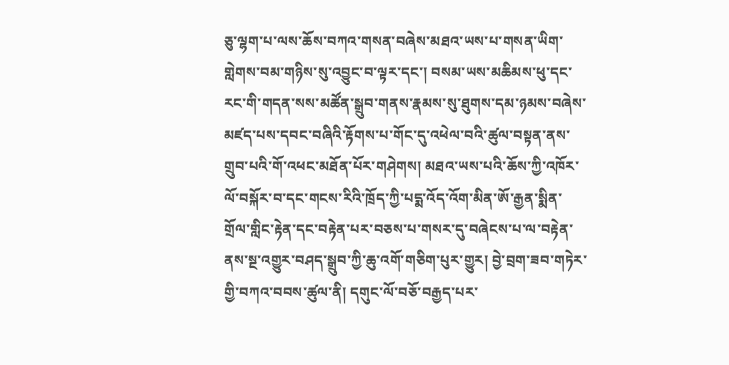ཅུ་ལྷག་པ་ལས་ཆོས་བཀའ་གསན་བཞེས་མཐའ་ཡས་པ་གསན་ཡིག་གླེགས་བམ་གཉིས་སུ་འབྱུང་བ་ལྟར་དང་། བསམ་ཡས་མཆིམས་ཕུ་དང་རང་གི་གདན་སས་མཚོན་སྒྲུབ་གནས་རྣམས་སུ་ཐུགས་དམ་ཉམས་བཞེས་མཛད་པས་དབང་བཞིའི་རྟོགས་པ་གོང་དུ་འཕེལ་བའི་ཚུལ་བསྟན་ནས་གྲུབ་པའི་གོ་འཕང་མཐོན་པོར་གཤེགས། མཐའ་ཡས་པའི་ཆོས་ཀྱི་འཁོར་ལོ་བསྐོར་བ་དང་གངས་རིའི་ཁྲོད་ཀྱི་པདྨ་འོད་འོག་མིན་ཨོ་རྒྱན་སྨིན་གྲོལ་གླིང་རྟེན་དང་བརྟེན་པར་བཅས་པ་གསར་དུ་བཞེངས་པ་ལ་བརྟེན་ནས་སྔ་འགྱུར་བཤད་སྒྲུབ་ཀྱི་ཆུ་འགོ་གཅིག་པུར་གྱུར། བྱེ་བྲག་ཟབ་གཏེར་གྱི་བཀའ་བབས་ཚུལ་ནི། དགུང་ལོ་བཅོ་བརྒྱད་པར་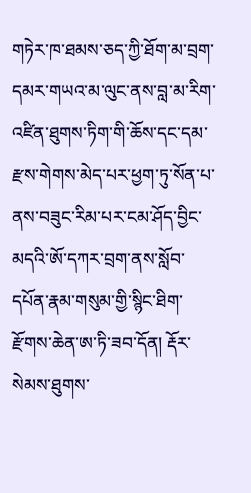གཏེར་ཁ་ཐམས་ཅད་ཀྱི་ཐོག་མ་བྲག་དམར་གཡའ་མ་ལུང་ནས་བླ་མ་རིག་འཛིན་ཐུགས་ཏིག་གི་ཆོས་དང་དམ་རྫས་གེགས་མེད་པར་ཕྱག་ཏུ་སོན་པ་ནས་བཟུང་རིམ་པར་ངམ་ཤོད་བྱིང་མདའི་ཨོ་དཀར་བྲག་ནས་སློབ་དཔོན་རྣམ་གསུམ་གྱི་སྙིང་ཐིག་རྫོགས་ཆེན་ཨ་ཏི་ཟབ་དོན། རྡོར་སེམས་ཐུགས་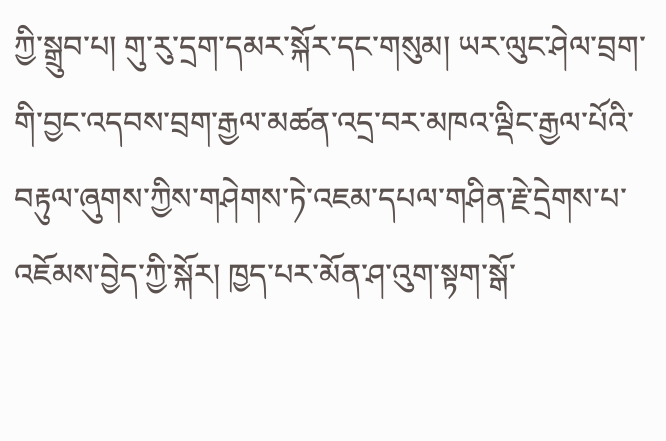ཀྱི་སྒྲུབ་པ། གུ་རུ་དྲག་དམར་སྐོར་དང་གསུམ། ཡར་ལུང་ཤེལ་བྲག་གི་བྱང་འདབས་བྲག་རྒྱལ་མཚན་འདྲ་བར་མཁའ་ལྡིང་རྒྱལ་པོའི་བརྟུལ་ཞུགས་ཀྱིས་གཤེགས་ཏེ་འཇམ་དཔལ་གཤིན་རྗེ་དྲེགས་པ་འཇོམས་བྱེད་ཀྱི་སྐོར། ཁྱད་པར་མོན་ཤ་འུག་སྟག་སྒོ་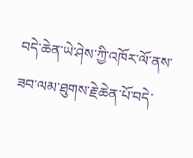བདེ་ཆེན་ཡེ་ཤེས་ཀྱི་འཁོར་ལོ་ནས་ཟབ་ལམ་ཐུགས་རྗེ་ཆེན་པོ་བདེ་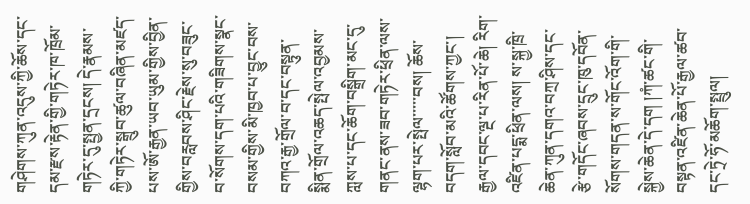གཤེགས་ཀུན་འདུས་ཀྱི་ཆོས་དང་དམ་རྫས་རྟེན་གྱི་གཏེར་ཁ་ཁྲོམ་གཏེར་དུ་སྤྱན་དྲངས། དེ་རྣམས་ཀྱི་གཏེར་སྒྲུབ་ཚུལ་བཞིན་མཛད་པས་ཨོ་རྒྱན་ཡབ་ཡུམ་གྱིས་བྱིན་གྱིས་བརླབས་ཤིང་རྗེས་སུ་བཟུང་བ་སོགས་དག་པའི་གཟིགས་སྣང་བསམ་གྱིས་མི་ཁྱབ་པ་བྱུང་བས་བཀའ་རྒྱ་གྲོལ་བ་དང་བསྟུན་སྨིན་གྲོལ་འཆད་སྤེལ་འབྱམས་ཀླས་པ་དང་ཆོག་བསྒྲིག་མང་དུ་གནང་ནས་ཟབ་གཏེར་ཕྲིན་ལས་ལྷག་པར་སྤེལ་་་་་བས། ཆོས་བདག་སློབ་མའི་ཚོགས་ཀྱང་། རྒྱལ་དབང་ལྔ་པ་རིན་པོ་ཆེ། རིག་འཛིན་པདྨ་ཕྲིན་ལས། ས་སྐྱ་ཁྲི་ཆེན་ཀུན་དགའ་བཀྲ་ཤིས་དང་རྩེ་གདོང་ཞབས་དྲུང་ཁུ་དབོན་སོགས་གདན་ས་གོང་འོག་གི་སྐྱེས་ཆེན་དེ་དག །ཀཾ་ཚང་གི་བསྟན་འཛིན་ཆེན་པོ་རྒྱལ་ཚབ་དང་ཏྲེ་ཧོ་མཆོག་སྤྲུལ།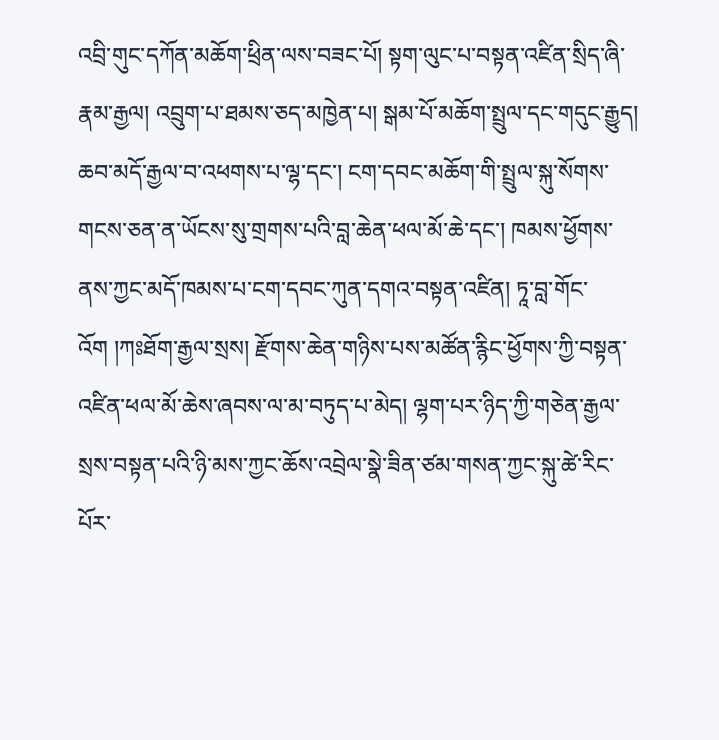འབྲི་གུང་དཀོན་མཆོག་ཕྲིན་ལས་བཟང་པོ། སྟག་ལུང་པ་བསྟན་འཛིན་སྲིད་ཞི་རྣམ་རྒྱལ། འབྲུག་པ་ཐམས་ཅད་མཁྱེན་པ། སྒམ་པོ་མཆོག་སྤྲུལ་དང་གདུང་རྒྱུད། ཆབ་མདོ་རྒྱལ་བ་འཕགས་པ་ལྷ་དང་། ངག་དབང་མཆོག་གི་སྤྲུལ་སྐུ་སོགས་གངས་ཅན་ན་ཡོངས་སུ་གྲགས་པའི་བླ་ཆེན་ཕལ་མོ་ཆེ་དང་། ཁམས་ཕྱོགས་ནས་ཀྱང་མདོ་ཁམས་པ་ངག་དབང་ཀུན་དགའ་བསྟན་འཛིན། ཏཱ་བླ་གོང་འོག །ཀཿཐོག་རྒྱལ་སྲས། རྫོགས་ཆེན་གཉིས་པས་མཚོན་རྙིང་ཕྱོགས་ཀྱི་བསྟན་འཛིན་ཕལ་མོ་ཆེས་ཞབས་ལ་མ་བཏུད་པ་མེད། ལྷག་པར་ཉིད་ཀྱི་གཅེན་རྒྱལ་སྲས་བསྟན་པའི་ཉི་མས་ཀྱང་ཆོས་འབྲེལ་སྣེ་ཟིན་ཙམ་གསན་ཀྱང་སྐུ་ཚེ་རིང་པོར་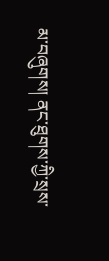མ་བཞུགས། ནང་ཐུགས་ཀྱི་སྲས་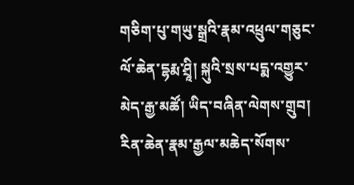གཅིག་པུ་གཡུ་སྒྲའི་རྣམ་འཕྲུལ་གཅུང་ལོ་ཆེན་དྷརྨ་ཤྲཱི། སྐུའི་སྲས་པདྨ་འགྱུར་མེད་རྒྱ་མཚོ། ཡིད་བཞིན་ལེགས་གྲུབ། རིན་ཆེན་རྣམ་རྒྱལ་མཆེད་སོགས་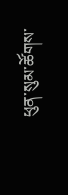ཕུན་སུམ་ཚོགས་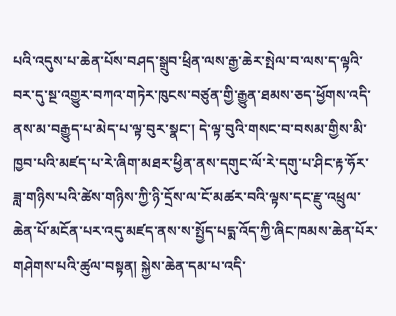པའི་འདུས་པ་ཆེན་པོས་བཤད་སྒྲུབ་ཕྲིན་ལས་རྒྱ་ཆེར་སྤེལ་བ་ལས་ད་ལྟའི་བར་དུ་སྔ་འགྱུར་བཀའ་གཏེར་ཁུངས་བཙུན་གྱི་རྒྱུན་ཐམས་ཅད་ཕྱོགས་འདི་ནས་མ་བརྒྱུད་པ་མེད་པ་ལྟ་བུར་སྣང་། དེ་ལྟ་བུའི་གསང་བ་བསམ་གྱིས་མི་ཁྱབ་པའི་མཛད་པ་རེ་ཞིག་མཐར་ཕྱིན་ནས་དགུང་ལོ་རེ་དགུ་པ་ཤིང་རྟ་ཧོར་ཟླ་གཉིས་པའི་ཚེས་གཉིས་ཀྱི་ཉི་དྲོས་ལ་ངོ་མཚར་བའི་ལྟས་དང་རྫུ་འཕྲུལ་ཆེན་པོ་མངོན་པར་འདུ་མཛད་ནས་ས་སྤྱོད་པདྨ་འོད་ཀྱི་ཞིང་ཁམས་ཆེན་པོར་གཤེགས་པའི་ཚུལ་བསྟན། སྐྱེས་ཆེན་དམ་པ་འདི་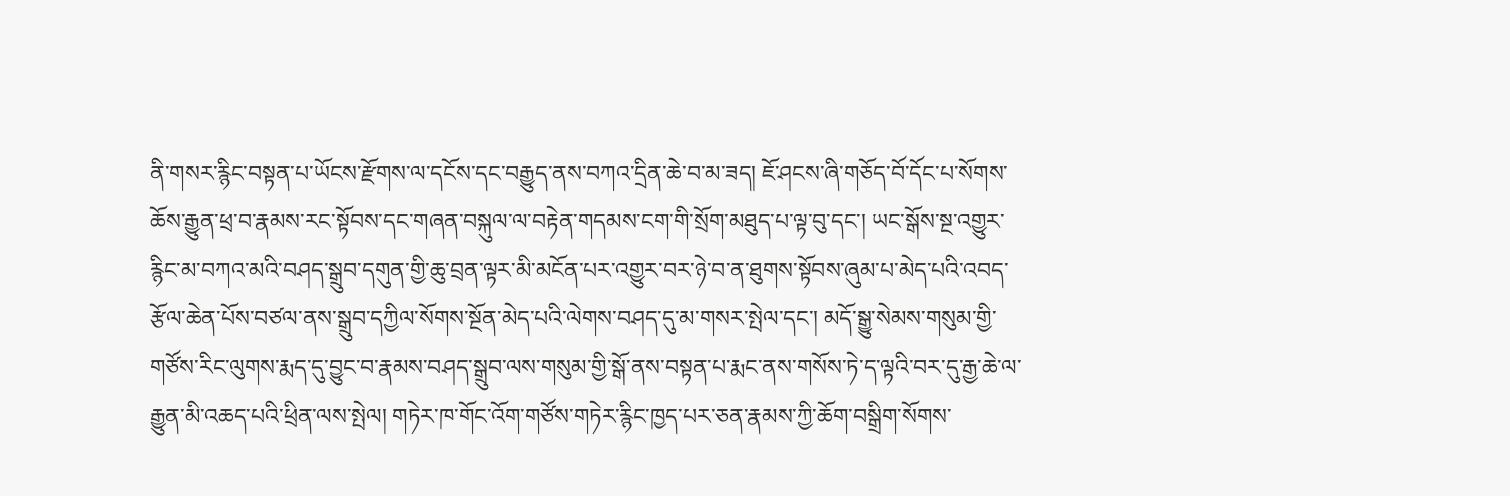ནི་གསར་རྙིང་བསྟན་པ་ཡོངས་རྫོགས་ལ་དངོས་དང་བརྒྱུད་ནས་བཀའ་དྲིན་ཆེ་བ་མ་ཟད། ཇོ་ཤངས་ཞི་གཅོད་བོ་དོང་པ་སོགས་ཆོས་རྒྱུན་ཕྲ་བ་རྣམས་རང་སྟོབས་དང་གཞན་བསྐུལ་ལ་བརྟེན་གདམས་ངག་གི་སྲོག་མཐུད་པ་ལྟ་བུ་དང་། ཡང་སྒོས་སྔ་འགྱུར་རྙིང་མ་བཀའ་མའི་བཤད་སྒྲུབ་དགུན་གྱི་ཆུ་བྲན་ལྟར་མི་མངོན་པར་འགྱུར་བར་ཉེ་བ་ན་ཐུགས་སྟོབས་ཞུམ་པ་མེད་པའི་འབད་རྩོལ་ཆེན་པོས་བཙལ་ནས་སྒྲུབ་དཀྱིལ་སོགས་སྔོན་མེད་པའི་ལེགས་བཤད་དུ་མ་གསར་སྤེལ་དང་། མདོ་སྒྱུ་སེམས་གསུམ་གྱི་གཙོས་རིང་ལུགས་རྨད་དུ་བྱུང་བ་རྣམས་བཤད་སྒྲུབ་ལས་གསུམ་གྱི་སྒོ་ནས་བསྟན་པ་རྨང་ནས་གསོས་ཏེ་ད་ལྟའི་བར་དུ་རྒྱ་ཆེ་ལ་རྒྱུན་མི་འཆད་པའི་ཕྲིན་ལས་སྤེལ། གཏེར་ཁ་གོང་འོག་གཙོས་གཏེར་རྙིང་ཁྱད་པར་ཅན་རྣམས་ཀྱི་ཆོག་བསྒྲིག་སོགས་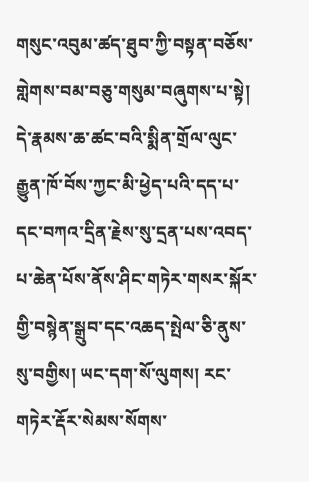གསུང་འབུམ་ཚད་ཐུབ་ཀྱི་བསྟན་བཅོས་གླེགས་བམ་བཅུ་གསུམ་བཞུགས་པ་སྟེ། དེ་རྣམས་ཆ་ཚང་བའི་སྨིན་གྲོལ་ལུང་རྒྱུན་ཁོ་བོས་ཀྱང་མི་ཕྱེད་པའི་དད་པ་དང་བཀའ་དྲིན་རྗེས་སུ་དྲན་པས་འབད་པ་ཆེན་པོས་ནོས་ཤིང་གཏེར་གསར་སྐོར་གྱི་བསྙེན་སྒྲུབ་དང་འཆད་སྤེལ་ཅི་ནུས་སུ་བགྱིས། ཡང་དག་སོ་ལུགས། རང་གཏེར་རྡོར་སེམས་སོགས་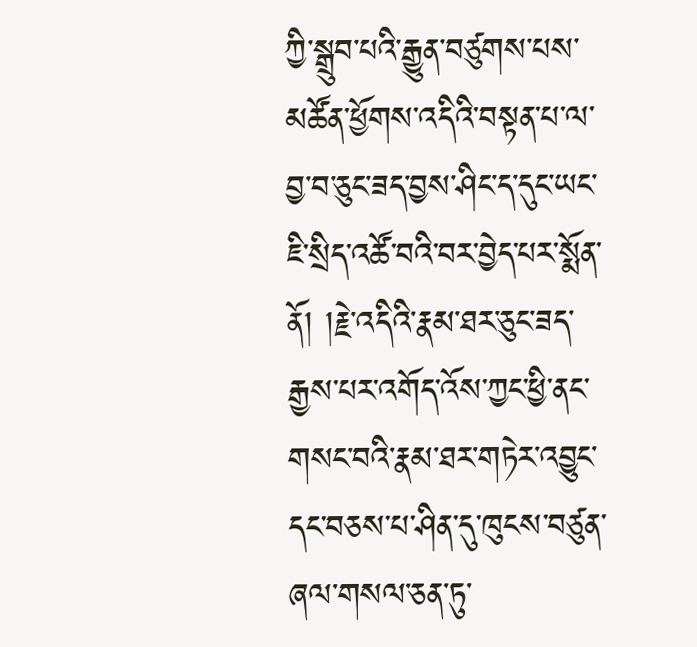ཀྱི་སྒྲུབ་པའི་རྒྱུན་བཙུགས་པས་མཚོན་ཕྱོགས་འདིའི་བསྟན་པ་ལ་བྱ་བ་ཅུང་ཟད་བྱས་ཤིང་ད་དུང་ཡང་ཇི་སྲིད་འཚོ་བའི་བར་བྱེད་པར་སྨོན་ནོ། །རྗེ་འདིའི་རྣམ་ཐར་ཅུང་ཟད་རྒྱས་པར་འགོད་འོས་ཀྱང་ཕྱི་ནང་གསང་བའི་རྣམ་ཐར་གཏེར་འབྱུང་དང་བཅས་པ་ཤིན་དུ་ཁུངས་བཙུན་ཞལ་གསལ་ཅན་ཏུ་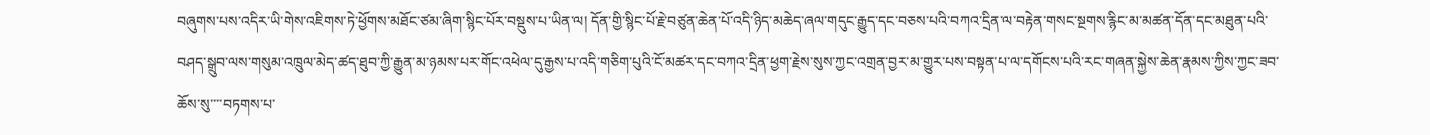བཞུགས་པས་འདིར་ཡི་གེས་འཇིགས་ཏེ་ཕྱོགས་མཐོང་ཙམ་ཞིག་སྙིང་པོར་བསྡུས་པ་ཡིན་ལ། དོན་གྱི་སྙིང་པོ་རྗེ་བཙུན་ཆེན་པོ་འདི་ཉིད་མཆེད་ཞལ་གདུང་རྒྱུད་དང་བཅས་པའི་བཀའ་དྲིན་ལ་བརྟེན་གསང་སྔགས་རྙིང་མ་མཚན་དོན་དང་མཐུན་པའི་བཤད་སྒྲུབ་ལས་གསུམ་འཁྲུལ་མེད་ཚད་ཐུབ་ཀྱི་རྒྱུན་མ་ཉམས་པར་གོང་འཕེལ་དུ་རྒྱས་པ་འདི་གཅིག་པུའི་ངོ་མཚར་དང་བཀའ་དྲིན་ཕྱག་རྗེས་སུས་ཀྱང་འགྲན་བྱར་མ་གྱུར་པས་བསྟན་པ་ལ་དགོངས་པའི་རང་གཞན་སྐྱེས་ཆེན་རྣམས་ཀྱིས་ཀྱང་ཟབ་ཆོས་སུ་་་་བཏགས་པ་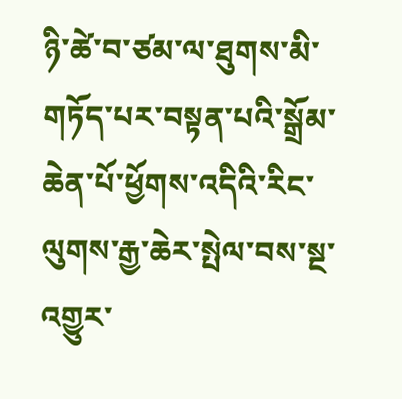ཉི་ཚེ་བ་ཙམ་ལ་ཐུགས་མི་གཏོད་པར་བསྟན་པའི་སྒྲོམ་ཆེན་པོ་ཕྱོགས་འདིའི་རིང་ལུགས་རྒྱ་ཆེར་སྤེལ་བས་སྔ་འགྱུར་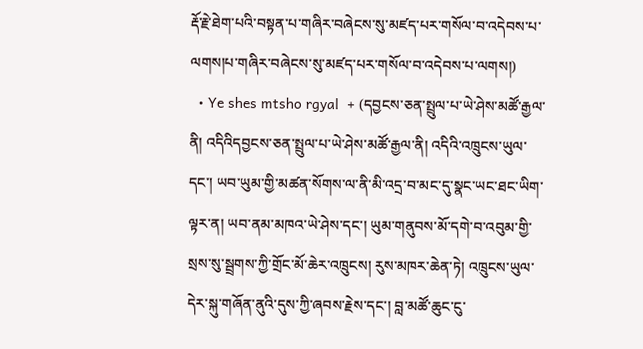རྡོ་རྗེ་ཐེག་པའི་བསྟན་པ་གཞིར་བཞེངས་སུ་མཛད་པར་གསོལ་བ་འདེབས་པ་ལགས།པ་གཞིར་བཞེངས་སུ་མཛད་པར་གསོལ་བ་འདེབས་པ་ལགས།)
  • Ye shes mtsho rgyal  + (དབྱངས་ཅན་སྤྲུལ་པ་ཡེ་ཤེས་མཚོ་རྒྱལ་ནི། འདིའིདབྱངས་ཅན་སྤྲུལ་པ་ཡེ་ཤེས་མཚོ་རྒྱལ་ནི། འདིའི་འཁྲུངས་ཡུལ་དང་། ཡབ་ཡུམ་གྱི་མཚན་སོགས་ལ་ནི་མི་འདྲ་བ་མང་དུ་སྣང་ཡང་ཐང་ཡིག་ལྟར་ན། ཡབ་ནམ་མཁའ་ཡེ་ཤེས་དང་། ཡུམ་གནུབས་མོ་དགེ་བ་འབུམ་གྱི་སྲས་སུ་སྦྲགས་ཀྱི་གྲོང་མོ་ཆེར་འཁྲུངས། རུས་མཁར་ཆེན་ཏེ། འཁྲུངས་ཡུལ་དེར་སྐུ་གཞོན་ནུའི་དུས་ཀྱི་ཞབས་རྗེས་དང་། བླ་མཚོ་ཆུང་ངུ་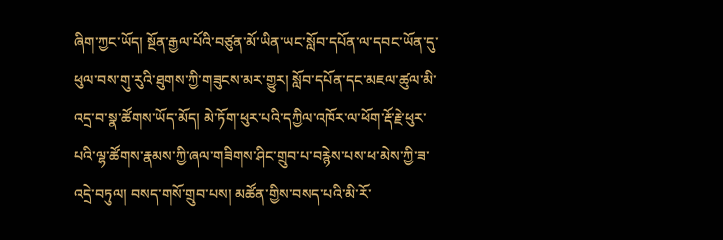ཞིག་ཀྱང་ཡོད། སྔོན་རྒྱལ་པོའི་བཙུན་མོ་ཡིན་ཡང་སློབ་དཔོན་ལ་དབང་ཡོན་དུ་ཕུལ་བས་གུ་རུའི་ཐུགས་ཀྱི་གཟུངས་མར་གྱུར། སློབ་དཔོན་དང་མཇལ་ཚུལ་མི་འདྲ་བ་སྣ་ཚོགས་ཡོད་མོད། མེ་ཏོག་ཕུར་པའི་དཀྱིལ་འཁོར་ལ་ཕོག་རྡོ་རྗེ་ཕུར་པའི་ལྷ་ཚོགས་རྣམས་ཀྱི་ཞལ་གཟིགས་ཤིང་གྲུབ་པ་བརྙེས་པས་ཕ་མེས་ཀྱི་ཟ་འདྲེ་བཏུལ། བསད་གསོ་གྲུབ་པས། མཚོན་གྱིས་བསད་པའི་མི་རོ་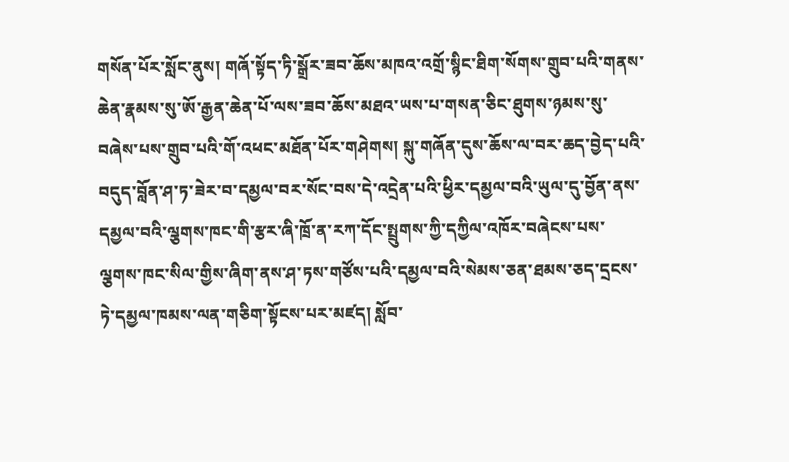གསོན་པོར་སློང་ནུས། གཞོ་སྟོད་ཏི་སྒྲོར་ཟབ་ཆོས་མཁའ་འགྲོ་སྙིང་ཐིག་སོགས་གྲུབ་པའི་གནས་ཆེན་རྣམས་སུ་ཨོ་རྒྱན་ཆེན་པོ་ལས་ཟབ་ཆོས་མཐའ་ཡས་པ་གསན་ཅིང་ཐུགས་ཉམས་སུ་བཞེས་པས་གྲུབ་པའི་གོ་འཕང་མཐོན་པོར་གཤེགས། སྐུ་གཞོན་དུས་ཆོས་ལ་བར་ཆད་བྱེད་པའི་བདུད་བློན་ཤ་ཏ་ཟེར་བ་དམྱལ་བར་སོང་བས་དེ་འདྲེན་པའི་ཕྱིར་དམྱལ་བའི་ཡུལ་དུ་བྱོན་ནས་དམྱལ་བའི་ལྕགས་ཁང་གི་རྩར་ཞི་ཁྲོ་ན་རཀ་དོང་སྤྲུགས་ཀྱི་དཀྱིལ་འཁོར་བཞེངས་པས་ལྕགས་ཁང་སིལ་གྱིས་ཞིག་ནས་ཤ་ཏས་གཙོས་པའི་དམྱལ་བའི་སེམས་ཅན་ཐམས་ཅད་དྲངས་ཏེ་དམྱལ་ཁམས་ལན་གཅིག་སྟོངས་པར་མཛད། སློབ་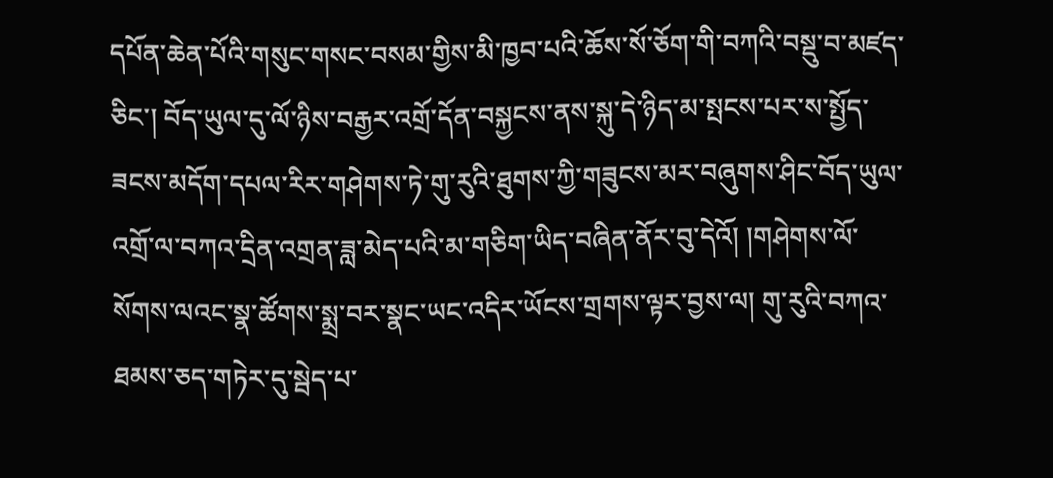དཔོན་ཆེན་པོའི་གསུང་གསང་བསམ་གྱིས་མི་ཁྱབ་པའི་ཆོས་སོ་ཅོག་གི་བཀའི་བསྡུ་བ་མཛད་ཅིང་། བོད་ཡུལ་དུ་ལོ་ཉིས་བརྒྱར་འགྲོ་དོན་བསྐྱངས་ནས་སྐུ་དེ་ཉིད་མ་སྤངས་པར་ས་སྤྱོད་ཟངས་མདོག་དཔལ་རིར་གཤེགས་ཏེ་གུ་རུའི་ཐུགས་ཀྱི་གཟུངས་མར་བཞུགས་ཤིང་བོད་ཡུལ་འགྲོ་ལ་བཀའ་དྲིན་འགྲན་ཟླ་མེད་པའི་མ་གཅིག་ཡིད་བཞིན་ནོར་བུ་དེའོ། །གཤེགས་ལོ་སོགས་ལའང་སྣ་ཚོགས་སྨྲ་བར་སྣང་ཡང་འདིར་ཡོངས་གྲགས་ལྟར་བྱས་ལ། གུ་རུའི་བཀའ་ཐམས་ཅད་གཏེར་དུ་སྦེད་པ་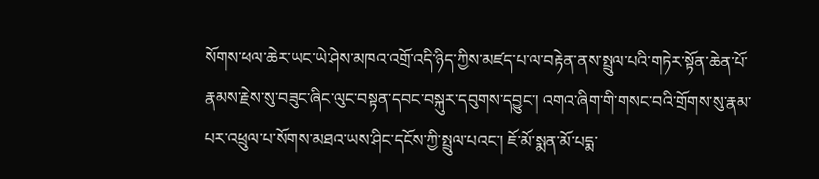སོགས་ཕལ་ཆེར་ཡང་ཡེ་ཤེས་མཁའ་འགྲོ་འདི་ཉིད་ཀྱིས་མཛད་པ་ལ་བརྟེན་ནས་སྤྲུལ་པའི་གཏེར་སྟོན་ཆེན་པོ་རྣམས་རྗེས་སུ་བཟུང་ཞིང་ལུང་བསྟན་དབང་བསྐུར་དབུགས་དབྱུང་། འགའ་ཞིག་གི་གསང་བའི་གྲོགས་སུ་རྣམ་པར་འཕྲུལ་པ་སོགས་མཐའ་ཡས་ཤིང་དངོས་ཀྱི་སྤྲུལ་པའང་། ཇོ་མོ་སྨན་མོ་པདྨ་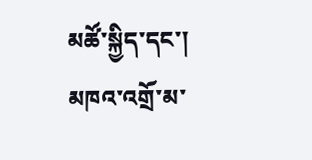མཚོ་སྐྱིད་དང་། མཁའ་འགྲོ་མ་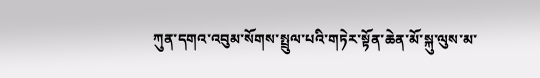ཀུན་དགའ་འབུམ་སོགས་སྤྲུལ་པའི་གཏེར་སྟོན་ཆེན་མོ་སྐུ་ལུས་མ་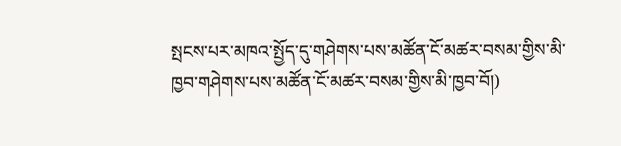སྤངས་པར་མཁའ་སྤྱོད་དུ་གཤེགས་པས་མཚོན་ངོ་མཚར་བསམ་གྱིས་མི་ཁྱབ་གཤེགས་པས་མཚོན་ངོ་མཚར་བསམ་གྱིས་མི་ཁྱབ་བོ།)